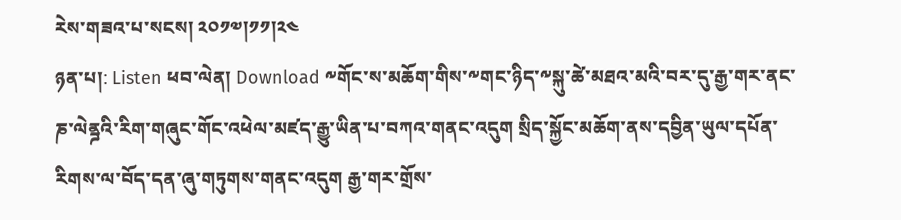རེས་གཟའ་པ་སངས། ༢༠༡༧།༡༡།༢༤
ཉན་པ།: Listen ཕབ་ལེན། Download ༸གོང་ས་མཆོག་གིས་༸གང་ཉིད་༸སྐུ་ཚེ་མཐའ་མའི་བར་དུ་རྒྱ་གར་ནང་ཎ་ལེནྜའི་རིག་གཞུང་གོང་འཕེལ་མཛད་རྒྱུ་ཡིན་པ་བཀའ་གནང་འདུག སྲིད་སྐྱོང་མཆོག་ནས་དབྱིན་ཡུལ་དཔོན་རིགས་ལ་བོད་དན་ཞུ་གཏུགས་གནང་འདུག རྒྱ་གར་གྲོས་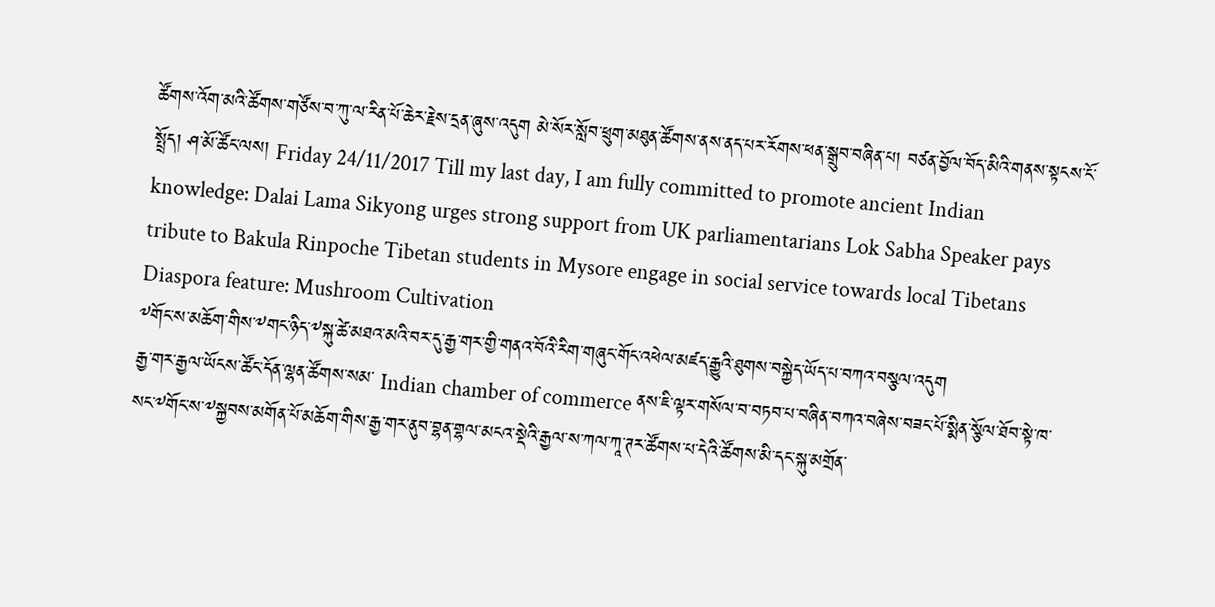ཚོགས་འོག་མའི་ཚོགས་གཙོས་བ་ཀུ་ལ་རིན་པོ་ཆེར་རྗེས་དྲན་ཞུས་འདུག མེ་སོར་སློབ་ཕྲུག་མཐུན་ཚོགས་ནས་ནད་པར་རོགས་ཕན་སྒྲུབ་བཞིན་པ། བཙན་བྱོལ་བོད་མིའི་གནས་སྟངས་ངོ་སྤྲོད། ཤ་མོ་ཚོང་ལས། Friday 24/11/2017 Till my last day, I am fully committed to promote ancient Indian knowledge: Dalai Lama Sikyong urges strong support from UK parliamentarians Lok Sabha Speaker pays tribute to Bakula Rinpoche Tibetan students in Mysore engage in social service towards local Tibetans Diaspora feature: Mushroom Cultivation
༸གོང་ས་མཆོག་གིས་༸གང་ཉིད་༸སྐུ་ཚེ་མཐའ་མའི་བར་དུ་རྒྱ་གར་གྱི་གནའ་བོའི་རིག་གཞུང་གོང་འཕེལ་མཛད་རྒྱུའི་ཐུགས་བསྐྱེད་ཡོད་པ་བཀའ་བསྩལ་འདུག
རྒྱ་གར་རྒྱལ་ཡོངས་ཚོང་དོན་ལྷན་ཚོགས་སམ་ Indian chamber of commerce ནས་ཇི་ལྟར་གསོལ་བ་བཏབ་པ་བཞིན་བཀའ་བཞེས་བཟང་པོ་སྨིན་སྩོལ་ཐོབ་སྟེ་ཁ་སང་༸གོང་ས་༸སྐྱབས་མགོན་པོ་མཆོག་གིས་རྒྱ་གར་ནུབ་བྷན་གྷལ་མངའ་སྡེའི་རྒྱལ་ས་ཀལ་ཀཱ་ཊར་ཚོགས་པ་དེའི་ཚོགས་མི་དང་སྐུ་མགྲོན་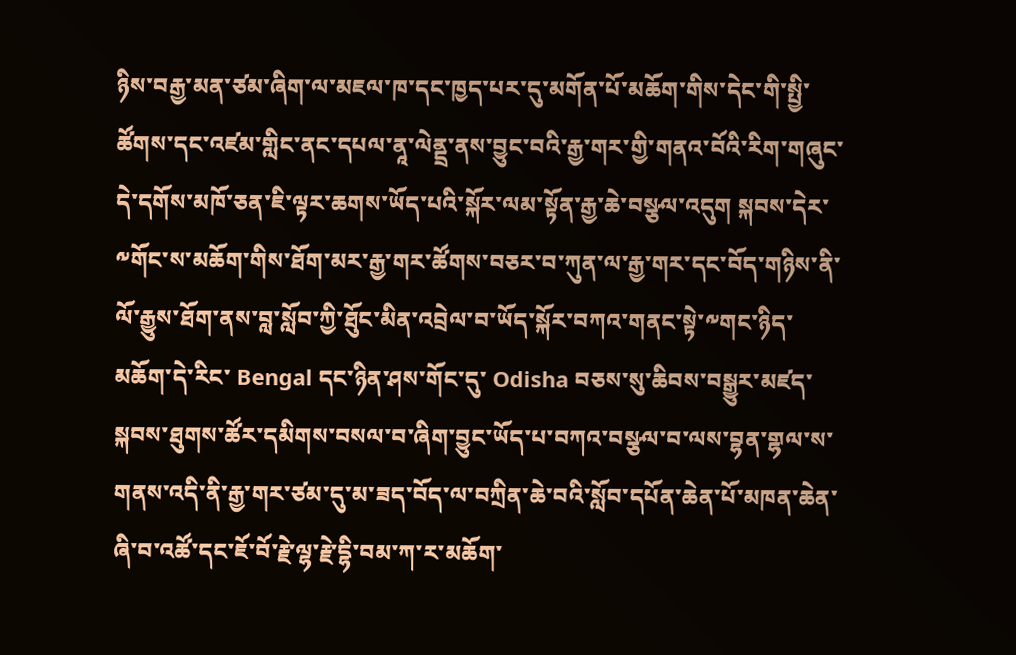ཉིས་བརྒྱ་མན་ཙམ་ཞིག་ལ་མཇལ་ཁ་དང་ཁྱད་པར་དུ་མགོན་པོ་མཆོག་གིས་དེང་གི་སྤྱི་ཚོགས་དང་འཛམ་གླིང་ནང་དཔལ་ནཱ་ལེནྡྲ་ནས་བྱུང་བའི་རྒྱ་གར་གྱི་གནའ་བོའི་རིག་གཞུང་དེ་དགོས་མཁོ་ཅན་ཇི་ལྟར་ཆགས་ཡོད་པའི་སྐོར་ལམ་སྟོན་རྒྱ་ཆེ་བསྩལ་འདུག སྐབས་དེར་༸གོང་ས་མཆོག་གིས་ཐོག་མར་རྒྱ་གར་ཚོགས་བཅར་བ་ཀུན་ལ་རྒྱ་གར་དང་བོད་གཉིས་ནི་ལོ་རྒྱུས་ཐོག་ནས་བླ་སློབ་ཀྱི་ཐོུང་མིན་འབྲེལ་བ་ཡོད་སྐོར་བཀའ་གནང་སྟེ་༸གང་ཉིད་མཆོག་དེ་རིང་ Bengal དང་ཉིན་ཤས་གོང་དུ་ Odisha བཅས་སུ་ཆིབས་བསྒྱུར་མཛད་སྐབས་ཐུགས་ཚོར་དམིགས་བསལ་བ་ཞིག་བྱུང་ཡོད་པ་བཀའ་བསྩལ་བ་ལས་བྷན་གྷལ་ས་གནས་འདི་ནི་རྒྱ་གར་ཙམ་དུ་མ་ཟད་བོད་ལ་བཀྲིན་ཆེ་བའི་སློབ་དཔོན་ཆེན་པོ་མཁན་ཆེན་ཞི་བ་འཚོ་དང་ཇོ་བོ་རྗེ་ལྷ་རྗེ་དྷི་བམ་ཀ་ར་མཆོག་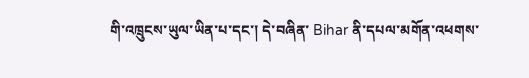གི་འཁྲུངས་ཡུལ་ཡིན་པ་དང་། དེ་བཞིན་ Bihar ནི་དཔལ་མགོན་འཕགས་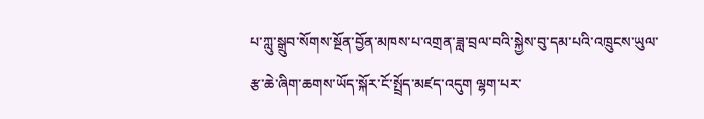པ་ཀླུ་སྒྲུབ་སོགས་སྔོན་བྱོན་མཁས་པ་འགྲན་ཟླ་བྲལ་བའི་སྐྱེས་བུ་དམ་པའི་འཁྲུངས་ཡུལ་རྩ་ཆེ་ཞིག་ཆགས་ཡོད་སྐོར་ངོ་སྤྲོད་མཛད་འདུག ལྷག་པར་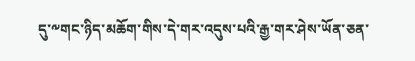དུ་༸གང་ཉིད་མཆོག་གིས་དེ་གར་འདུས་པའི་རྒྱ་གར་ཤེས་ཡོན་ཅན་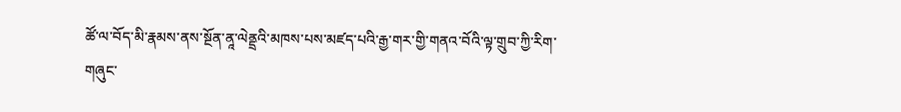ཚོ་ལ་བོད་མི་རྣམས་ནས་སྔོན་ནཱ་ལེནྡྲའི་མཁས་པས་མཛད་པའི་རྒྱ་གར་གྱི་གནའ་བོའི་ལྟ་གྲུབ་ཀྱི་རིག་གཞུང་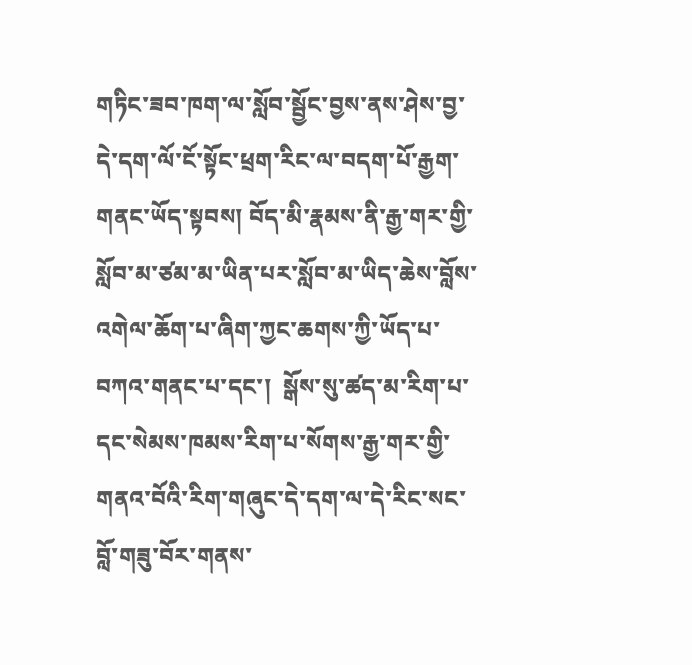གཏིང་ཟབ་ཁག་ལ་སློབ་སྦྱོང་བྱས་ནས་ཤེས་བྱ་དེ་དག་ལོ་ངོ་སྟོང་ཕྲག་རིང་ལ་བདག་པོ་རྒྱག་གནང་ཡོད་སྟབས། བོད་མི་རྣམས་ནི་རྒྱ་གར་གྱི་སློབ་མ་ཙམ་མ་ཡིན་པར་སློབ་མ་ཡིད་ཆེས་བློས་འགེལ་ཆོག་པ་ཞིག་ཀྱང་ཆགས་ཀྱི་ཡོད་པ་བཀའ་གནང་པ་དང་།  སྒོས་སུ་ཚད་མ་རིག་པ་དང་སེམས་ཁམས་རིག་པ་སོགས་རྒྱ་གར་གྱི་གནའ་བོའི་རིག་གཞུང་དེ་དག་ལ་དེ་རིང་སང་བློ་གཟུ་བོར་གནས་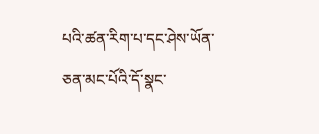པའི་ཚན་རིག་པ་དང་ཤེས་ཡོན་ཅན་མང་པོའི་དོ་སྣང་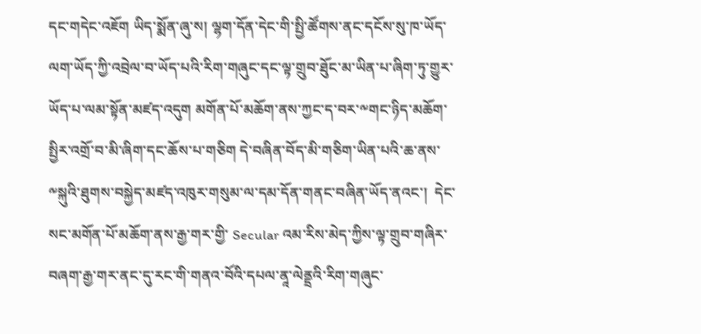དང་གདེང་འཇོག ཡིད་སྨོན་ཞུ་ས། ལྷག་དོན་དེང་གི་སྤྱི་ཚོགས་ནང་དངོས་སུ་ཁ་ཡོད་ལག་ཡོད་ཀྱི་འབྲེལ་བ་ཡོད་པའི་རིག་གཞུང་དང་ལྟ་གྲུབ་ཐོུང་མ་ཡིན་པ་ཞིག་ཏུ་གྱུར་ཡོད་པ་ལམ་སྟོན་མཛད་འདུག མགོན་པོ་མཆོག་ནས་ཀྱང་ད་བར་༸གང་ཉིད་མཆོག་སྤྱིར་འགྲོ་བ་མི་ཞིག་དང་ཆོས་པ་གཅིག དེ་བཞིན་བོད་མི་གཅིག་ཡིན་པའི་ཆ་ནས་༸སྐུའི་ཐུགས་བསྐྱེད་མཛད་འཁུར་གསུམ་ལ་དམ་དོན་གནང་བཞིན་ཡོད་ནའང་།  དེང་སང་མགོན་པོ་མཆོག་ནས་རྒྱ་གར་གྱི་ Secular འམ་རིས་མེད་ཀྱིས་ལྟ་གྲུབ་གཞིར་བཞག་རྒྱ་གར་ནང་དུ་རང་གི་གནའ་བོའི་དཔལ་ནཱ་ལེནྡྲའི་རིག་གཞུང་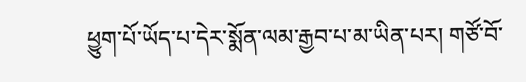ཕྱུག་པོ་ཡོད་པ་དེར་སྨོན་ལམ་རྒྱབ་པ་མ་ཡིན་པར། གཙོ་བོ་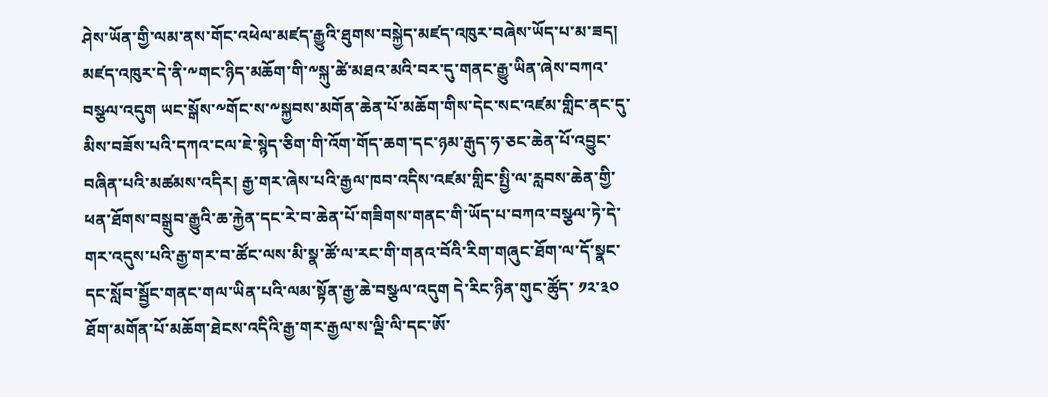ཤེས་ཡོན་གྱི་ལམ་ནས་གོང་འཕེལ་མཛད་རྒྱུའི་ཐུགས་བསྐྱེད་མཛད་འཁུར་བཞེས་ཡོད་པ་མ་ཟད། མཛད་འཁུར་དེ་ནི་༸གང་ཉིད་མཆོག་གི་༸སྐུ་ཚེ་མཐའ་མའི་བར་དུ་གནང་རྒྱུ་ཡིན་ཞེས་བཀའ་བསྩལ་འདུག ཡང་སྒོས་༸གོང་ས་༸སྐྱབས་མགོན་ཆེན་པོ་མཆོག་གིས་དེང་སང་འཛམ་གླིང་ནང་དུ་མིས་བཟོས་པའི་དཀའ་ངལ་ཇེ་སྙེད་ཅིག་གི་འོག་གོད་ཆག་དང་ཉམ་རྒུད་ཧ་ཅང་ཆེན་པོ་འབྱུང་བཞིན་པའི་མཚམས་འདིར། རྒྱ་གར་ཞེས་པའི་རྒྱལ་ཁབ་འདིས་འཛམ་གླིང་སྤྱི་ལ་རླབས་ཆེན་གྱི་ཕན་ཐོགས་བསྒྲུབ་རྒྱུའི་ཆ་རྐྱེན་དང་རེ་བ་ཆེན་པོ་གཟིགས་གནང་གི་ཡོད་པ་བཀའ་བསྩལ་ཏེ་དེ་གར་འདུས་པའི་རྒྱ་གར་བ་ཚོང་ལས་མི་སྣ་ཚོ་ལ་རང་གི་གནའ་བོའི་རིག་གཞུང་ཐོག་ལ་དོ་སྣང་དང་སློབ་སྦྱོང་གནང་གལ་ཡིན་པའི་ལམ་སྟོན་རྒྱ་ཆེ་བསྩལ་འདུག དེ་རིང་ཉིན་གུང་ཚོུད་ ༡༢་༣༠ ཐོག་མགོན་པོ་མཆོག་ཐེངས་འདིའི་རྒྱ་གར་རྒྱལ་ས་ལྡི་ལི་དང་ཨོ་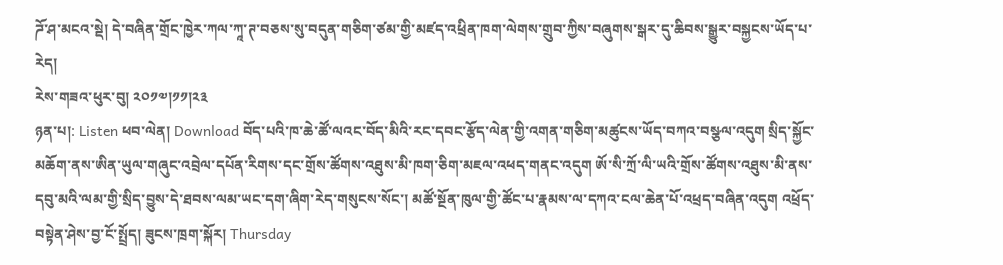ཌོ་ཤ་མངའ་སྡེ། དེ་བཞིན་གྲོང་ཁྱེར་ཀལ་ཀཱ་ཊ་བཅས་སུ་བདུན་གཅིག་ཙམ་གྱི་མཛད་འཕྲིན་ཁག་ལེགས་གྲུབ་ཀྱིས་བཞུགས་སྒར་དུ་ཆིབས་སྒྱུར་བསྐྱངས་ཡོད་པ་རེད།
རེས་གཟའ་ཕུར་བུ། ༢༠༡༧།༡༡།༢༣
ཉན་པ།: Listen ཕབ་ལེན། Download བོད་པའི་ཁ་ཆེ་ཚོ་ལའང་བོད་མིའི་རང་དབང་རྩོད་ལེན་གྱི་འགན་གཅིག་མཚུངས་ཡོད་བཀའ་བསྩལ་འདུག སྲིད་སྐྱོང་མཆོག་ནས་ཨིན་ཡུལ་གཞུང་འབྲེལ་དཔོན་རིགས་དང་གྲོས་ཚོགས་འཐུས་མི་ཁག་ཅིག་མཇལ་འཕད་གནང་འདུག ཨོ་སི་ཀྲོ་ལི་ཡའི་གྲོས་ཚོགས་འཐུས་མི་ནས་དབུ་མའི་ལམ་གྱི་སྲིད་བྱུས་དེ་ཐབས་ལམ་ཡང་དག་ཞིག་རེད་གསུངས་སོང་། མཚོ་སྔོན་ཁུལ་གྱི་ཚོང་པ་རྣམས་ལ་དཀའ་ངལ་ཆེན་པོ་འཕྲད་བཞིན་འདུག འཕྲོད་བསྟེན་ཤེས་བྱ་ངོ་སྤྲོད། ཟུངས་ཁྲག་སྐོར། Thursday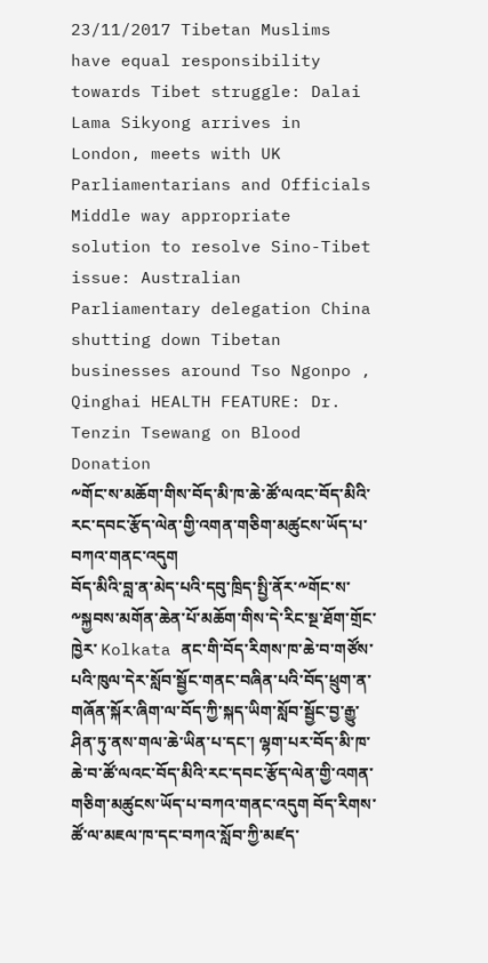23/11/2017 Tibetan Muslims have equal responsibility towards Tibet struggle: Dalai Lama Sikyong arrives in London, meets with UK Parliamentarians and Officials Middle way appropriate solution to resolve Sino-Tibet issue: Australian Parliamentary delegation China shutting down Tibetan businesses around Tso Ngonpo , Qinghai HEALTH FEATURE: Dr. Tenzin Tsewang on Blood Donation
༸གོང་ས་མཆོག་གིས་བོད་མི་ཁ་ཆེ་ཚོ་ལའང་བོད་མིའི་རང་དབང་རྩོད་ལེན་གྱི་འགན་གཅིག་མཚུངས་ཡོད་པ་བཀའ་གནང་འདུག
བོད་མིའི་བླ་ན་མེད་པའི་དབུ་ཁྲིད་སྤྱི་ནོར་༸གོང་ས་༸སྐྱབས་མགོན་ཆེན་པོ་མཆོག་གིས་དེ་རིང་སྔ་ཐོག་གྲོང་ཁྱེར་ Kolkata ནང་གི་བོད་རིགས་ཁ་ཆེ་བ་གཙོས་པའི་ཁུལ་དེར་སློབ་སྦྱོང་གནང་བཞིན་པའི་བོད་ཕྲུག་ན་གཞོན་སྐོར་ཞིག་ལ་བོད་ཀྱི་སྐད་ཡིག་སློབ་སྦྱོང་བྱ་རྒྱུ་ཤིན་ཏུ་ནས་གལ་ཆེ་ཡིན་པ་དང་། ལྷག་པར་བོད་མི་ཁ་ཆེ་བ་ཚོ་ལའང་བོད་མིའི་རང་དབང་རྩོད་ལེན་གྱི་འགན་གཅིག་མཚུངས་ཡོད་པ་བཀའ་གནང་འདུག བོད་རིགས་ཚོ་ལ་མཇལ་ཁ་དང་བཀའ་སློབ་ཀྱི་མཛད་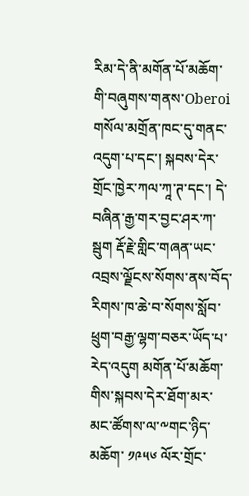རིམ་དེ་ནི་མགོན་པོ་མཆོག་གི་བཞུགས་གནས་Oberoi གསོལ་མགྲོན་ཁང་དུ་གནང་འདུག་པ་དང་། སྐབས་དེར་གྲོང་ཁྱེར་ཀལ་ཀཱ་ཊ་དང་། དེ་བཞིན་རྒྱ་གར་བྱང་ཤར་ཀ་སྦུག རྡོ་རྗེ་གླིང་གཞན་ཡང་འབྲས་ལྗོངས་སོགས་ནས་བོད་རིགས་ཁ་ཆེ་བ་སོགས་སློབ་ཕྲུག་བརྒྱ་ལྷག་བཅར་ཡོད་པ་རེད་འདུག མགོན་པོ་མཆོག་གིས་སྐབས་དེར་ཐོག་མར་མང་ཚོགས་ལ་༸གང་ཉིད་མཆོག་ ༡༩༥༦ ལོར་གྲོང་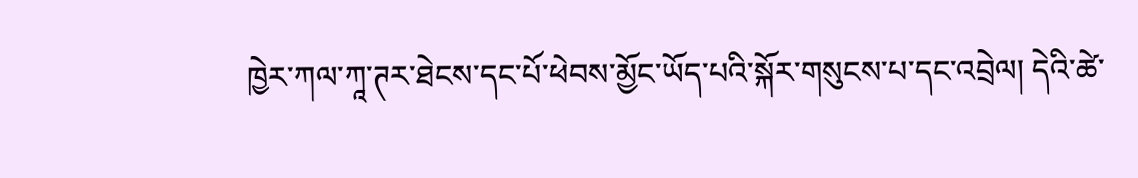ཁྱེར་ཀལ་ཀཱ་ཊར་ཐེངས་དང་པོ་ཕེབས་མྱོང་ཡོད་པའི་སྐོར་གསུངས་པ་དང་འབྲེལ། དེའི་ཚེ་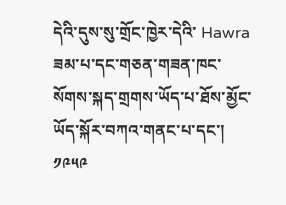དེའི་དུས་སུ་གྲོང་ཁྱེར་དེའི་ Hawra ཟམ་པ་དང་གཅན་གཟན་ཁང་སོགས་སྐད་གྲགས་ཡོད་པ་ཐོས་མྱོང་ཡོད་སྐོར་བཀའ་གནང་པ་དང་། ༡༩༥༩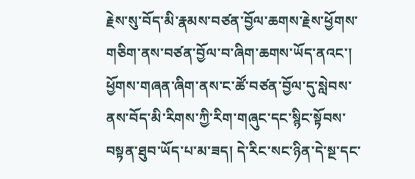རྗེས་སུ་བོད་མི་རྣམས་བཙན་བྱོལ་ཆགས་རྗེས་ཕྱོགས་གཅིག་ནས་བཙན་བྱོལ་བ་ཞིག་ཆགས་ཡོད་ནའང་། ཕྱོགས་གཞན་ཞིག་ནས་ང་ཚོ་བཙན་བྱོལ་དུ་སླེབས་ནས་བོད་མི་རིགས་ཀྱི་རིག་གཞུང་དང་སྙིང་སྟོབས་བསྟན་ཐུབ་ཡོད་པ་མ་ཟད། དེ་རིང་སང་ཉིན་དེ་སྔ་དང་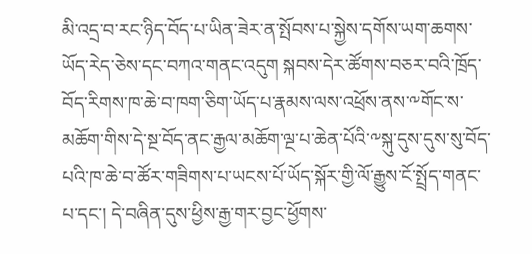མི་འདྲ་བ་རང་ཉིད་བོད་པ་ཡིན་ཟེར་ན་སྤོབས་པ་སྐྱེས་དགོས་ཡག་ཆགས་ཡོད་རེད་ཅེས་དང་བཀའ་གནང་འདུག སྐབས་དེར་ཚོགས་བཅར་བའི་ཁྲོད་བོད་རིགས་ཁ་ཆེ་བ་ཁག་ཅིག་ཡོད་པ་རྣམས་ལས་འཕྲོས་ནས་༸གོང་ས་མཆོག་གིས་དེ་སྔ་བོད་ནང་རྒྱལ་མཆོག་ལྔ་པ་ཆེན་པོའི་༸སྐུ་དུས་དུས་སུ་བོད་པའི་ཁ་ཆེ་བ་ཚོར་གཟིགས་པ་ཡངས་པོ་ཡོད་སྐོར་གྱི་ལོ་རྒྱུས་ངོ་སྤྲོད་གནང་པ་དང་། དེ་བཞིན་དུས་ཕྱིས་རྒྱ་གར་བྱང་ཕྱོགས་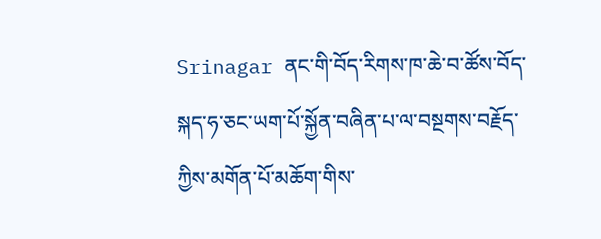Srinagar ནང་གི་བོད་རིགས་ཁ་ཆེ་བ་ཚོས་བོད་སྐད་ཧ་ཅང་ཡག་པོ་སྐྱོན་བཞིན་པ་ལ་བསྔགས་བརྗོད་ཀྱིས་མགོན་པོ་མཆོག་གིས་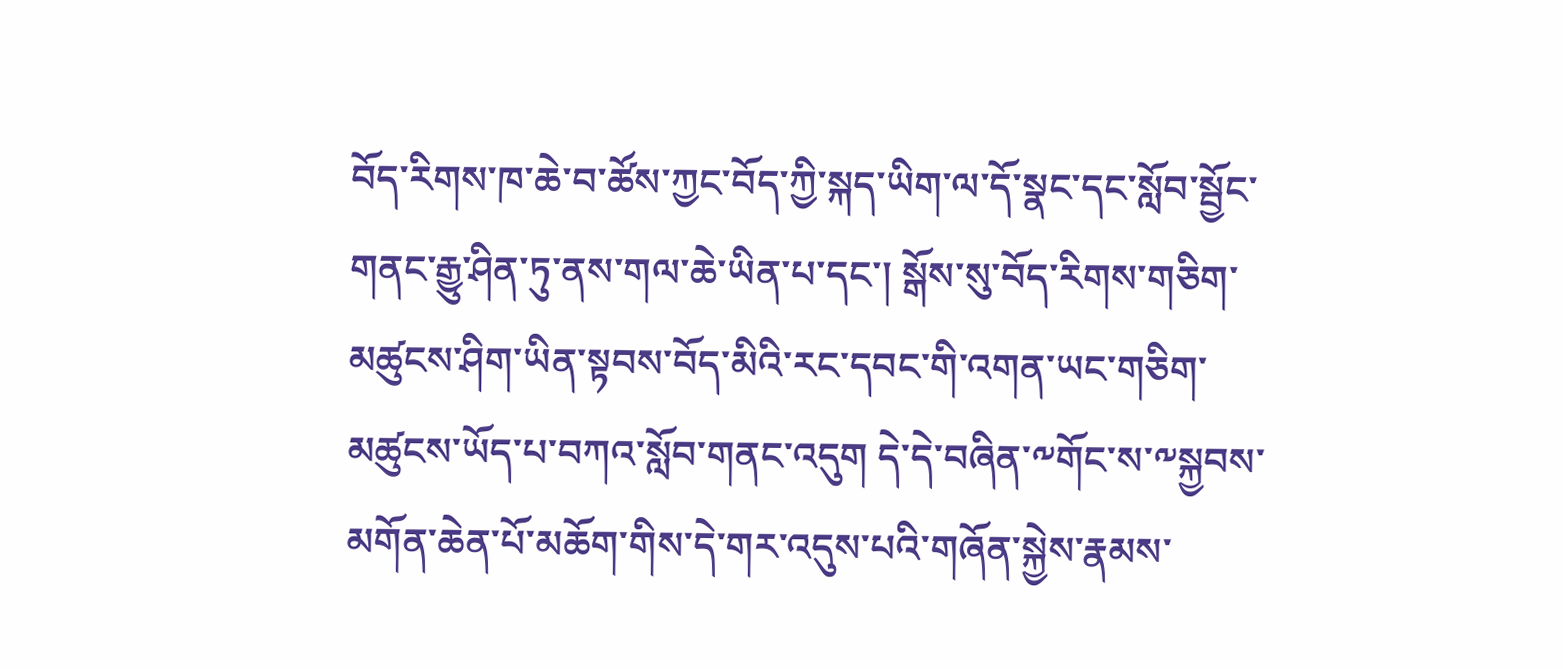བོད་རིགས་ཁ་ཆེ་བ་ཚོས་ཀྱང་བོད་ཀྱི་སྐད་ཡིག་ལ་དོ་སྣང་དང་སློབ་སྦྱོང་གནང་རྒྱུ་ཤིན་ཏུ་ནས་གལ་ཆེ་ཡིན་པ་དང་། སྒོས་སུ་བོད་རིགས་གཅིག་མཚུངས་ཤིག་ཡིན་སྟབས་བོད་མིའི་རང་དབང་གི་འགན་ཡང་གཅིག་མཚུངས་ཡོད་པ་བཀའ་སློབ་གནང་འདུག དེ་དེ་བཞིན་༸གོང་ས་༸སྐྱབས་མགོན་ཆེན་པོ་མཆོག་གིས་དེ་གར་འདུས་པའི་གཞོན་སྐྱེས་རྣམས་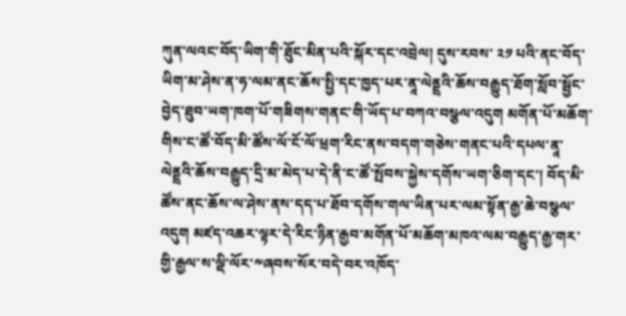ཀུན་ལའང་བོད་ཡིག་གི་ཐོུང་མིན་པའི་སྐོར་དང་འབྲེལ། དུས་རབས་ ༢༡ པའི་ནང་བོད་ཡིག་མ་ཤེས་ན་ཧ་ལམ་ནང་ཆོས་སྤྱི་དང་ཁྱད་པར་ནཱ་ལེནྡྲའི་ཆོས་བརྒྱུད་ཐོག་སློབ་སྦྱོང་བྱེད་ཐུབ་ཡག་ཁག་པོ་གཟིགས་གནང་གི་ཡོད་པ་བཀའ་བསྩལ་འདུག མགོན་པོ་མཆོག་གིས་ང་ཚོ་བོད་མི་ཚོས་ལོ་ངོ་ལོ་ཕྲག་རིང་ནས་བདག་གཅེས་གནང་པའི་དཔལ་ནཱ་ལེནྡྲའི་ཆོས་བརྒྱུད་དྲི་མ་མེད་པ་དེ་ནི་ང་ཚོ་སྤོབས་སྐྱེས་དགོས་ཡག་ཅིག་དང་། བོད་མི་ཚོས་ནང་ཆོས་ལ་ཤེས་ནས་དད་པ་ཐོབ་དགོས་གལ་ཡིན་པར་ལམ་སྟོན་རྒྱ་ཆེ་བསྩལ་འདུག མཛད་འཆར་ལྟར་དེ་རིང་ཉིན་རྒྱབ་མགོན་པོ་མཆོག་མཁའ་ལམ་བརྒྱུད་རྒྱ་གར་གྱི་རྒྱལ་ས་ལྡི་ལོར་༸ཞབས་སོར་བདེ་བར་འཁོད་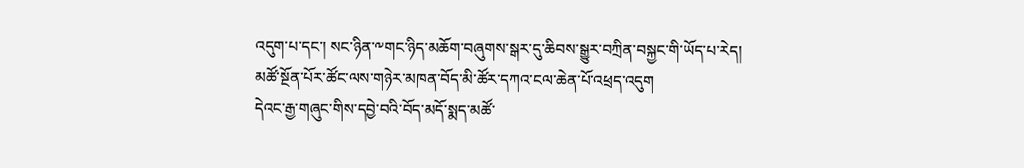འདུག་པ་དང་། སང་ཉིན་༸གང་ཉིད་མཆོག་བཞུགས་སྒར་དུ་ཆིབས་སྒྱུར་བཀྲིན་བསྐྱང་གི་ཡོད་པ་རེད།
མཚོ་སྔོན་པོར་ཚོང་ལས་གཉེར་མཁན་བོད་མི་ཚོར་དཀའ་ངལ་ཆེན་པོ་འཕྲད་འདུག
དེའང་རྒྱ་གཞུང་གིས་དབྱེ་བའི་བོད་མདོ་སྨད་མཚོ་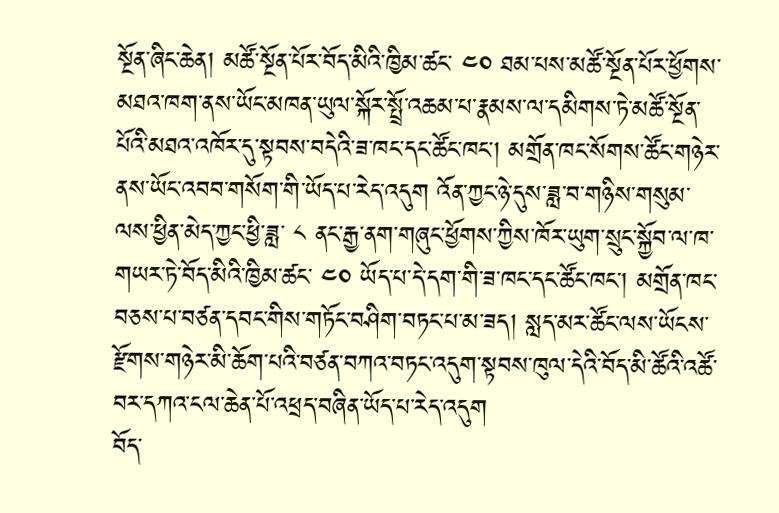སྔོན་ཞིང་ཆེན། མཚོ་སྔོན་པོར་བོད་མིའི་ཁྱིམ་ཚང་ ༤༠ ཐམ་པས་མཚོ་སྔོན་པོར་ཕྱོགས་མཐའ་ཁག་ནས་ཡོང་མཁན་ཡུལ་སྐོར་སྤྲོ་འཆམ་པ་རྣམས་ལ་དམིགས་ཏེ་མཚོ་སྔོན་པོའི་མཐའ་འཁོར་དུ་སྟབས་བདེའི་ཟ་ཁང་དང་ཚོང་ཁང་། མགྲོན་ཁང་སོགས་ཚོང་གཉེར་ནས་ཡོང་འབབ་གསོག་གི་ཡོད་པ་རེད་འདུག འོན་ཀྱང་ཉེ་དུས་ཟླ་བ་གཉིས་གསུམ་ལས་ཕྱིན་མེད་ཀྱང་ཕྱི་ཟླ་ ༨ ནང་རྒྱ་ནག་གཞུང་ཕྱོགས་ཀྱིས་ཁོར་ཡུག་སྲུང་སྐྱོབ་ལ་ཁ་གཡར་ཏེ་བོད་མིའི་ཁྱིམ་ཚང་ ༤༠ ཡོད་པ་དེ་དག་གི་ཟ་ཁང་དང་ཚོང་ཁང་། མགྲོན་ཁང་བཅས་པ་བཙན་དབང་གིས་གཏོང་བཤིག་བཏང་པ་མ་ཟད། སླད་མར་ཚོང་ལས་ཡོངས་རྫོགས་གཉེར་མི་ཆོག་པའི་བཙན་བཀའ་བཏང་འདུག་སྟབས་ཁུལ་དེའི་བོད་མི་ཚོའི་འཚོ་བར་དཀའ་ངལ་ཆེན་པོ་འཕྲད་བཞིན་ཡོད་པ་རེད་འདུག
བོད་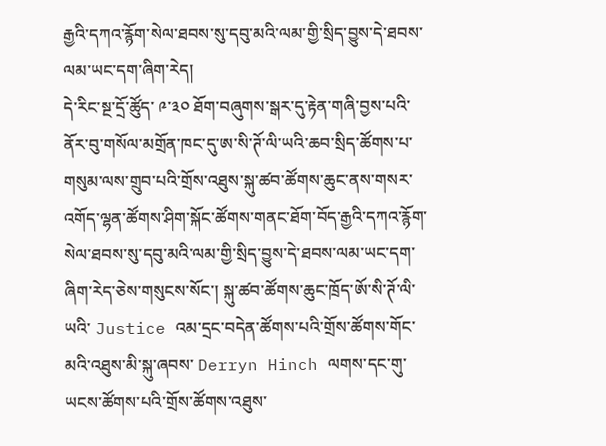རྒྱའི་དཀའ་རྙོག་སེལ་ཐབས་སུ་དབུ་མའི་ལམ་གྱི་སྲིད་བྱུས་དེ་ཐབས་ལམ་ཡང་དག་ཞིག་རེད།
དེ་རིང་སྔ་དྲོ་ཚོུད་ ༩་༣༠ ཐོག་བཞུགས་སྒར་དུ་རྟེན་གཞི་བྱས་པའི་ནོར་བུ་གསོལ་མགྲོན་ཁང་དུ་ཨ་སི་ཊོ་ལི་ཡའི་ཆབ་སྲིད་ཚོགས་པ་གསུམ་ལས་གྲུབ་པའི་གྲོས་འཐུས་སྐུ་ཚབ་ཚོགས་ཆུང་ནས་གསར་འགོད་ལྷན་ཚོགས་ཤིག་སྐོང་ཚོགས་གནང་ཐོག་བོད་རྒྱའི་དཀའ་རྙོག་སེལ་ཐབས་སུ་དབུ་མའི་ལམ་གྱི་སྲིད་བྱུས་དེ་ཐབས་ལམ་ཡང་དག་ཞིག་རེད་ཅེས་གསུངས་སོང་། སྐུ་ཚབ་ཚོགས་ཆུང་ཁྲོད་ཨོ་སི་ཊོ་ལི་ཡའི་ Justice འམ་དྲང་བདེན་ཚོགས་པའི་གྲོས་ཚོགས་གོང་མའི་འཐུས་མི་སྐུ་ཞབས་ Derryn Hinch ལགས་དང་གུ་ཡངས་ཚོགས་པའི་གྲོས་ཚོགས་འཐུས་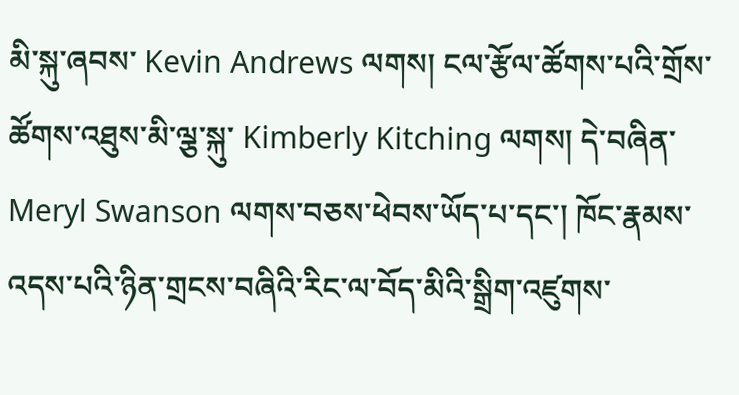མི་སྐུ་ཞབས་ Kevin Andrews ལགས། ངལ་རྩོལ་ཚོགས་པའི་གྲོས་ཚོགས་འཐུས་མི་ལྕ་སྐུ་ Kimberly Kitching ལགས། དེ་བཞིན་ Meryl Swanson ལགས་བཅས་ཕེབས་ཡོད་པ་དང་། ཁོང་རྣམས་འདས་པའི་ཉིན་གྲངས་བཞིའི་རིང་ལ་བོད་མིའི་སྒྲིག་འཛུགས་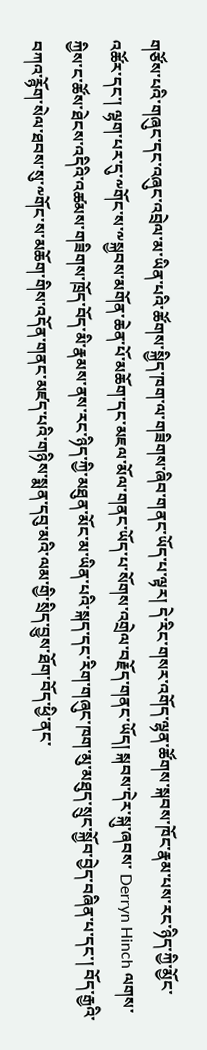གཙོས་པའི་གཞུང་དང་འཞུང་འབྲེལ་མ་ཡིན་པའི་ཚོགས་སྐྱིད་ཁག་ལ་གཟིགས་ཞིབ་གནང་ཡོད་པ་ལྟར། དེ་རིང་གསར་འགོད་ལྷན་ཚོགས་སྐབས་ཁོང་རྣམ་པས་རང་ཉིད་ཀྱི་མྱོང་འཚོར་དང་། ལྷག་པར་དུ་༸གོང་ས་༸སྐྱབས་མགོན་ཆེན་པོ་མཆོག་དང་མཇལ་མོལ་གནང་ཡོད་པ་སོགས་འགྲེལ་བརྗོད་གནང་ཡོད། སྐབས་དེར་སྐུ་ཞབས་ Derryn Hinch ལགས་ཀྱིས་ང་ཚོས་ཐེངས་འདིའི་འཚམས་གཟིགས་ཁྲོད་བོད་མི་རྣམས་ནས་རང་ཉིད་ཀྱི་མཐུན་མོང་མ་ཡིན་པའི་སྐད་དང་རིག་གཞུང་ཁག་མུ་མཐུད་སྲུང་སྐྱོབ་བྱེད་བཞིན་པ་དང་། བོད་རྒྱའི་བཀའ་རྙོག་སེལ་ཐབས་སུ་༸གོང་ས་མཆོག་གིས་འདོན་གནང་མཛད་པའི་གཉིས་སྨན་དབུ་མའི་ལམ་གྱི་སྲིད་བྱུས་ཐོག་བོད་ཕྱི་ནང་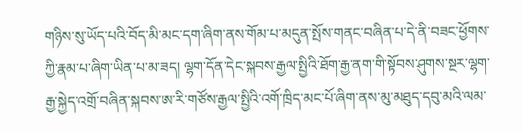གཉིས་སུ་ཡོད་པའི་བོད་མི་མང་དག་ཞིག་ནས་གོམ་པ་མདུན་སྤོས་གནང་བཞིན་པ་དེ་ནི་བཟང་ཕྱོགས་ཀྱི་རྣམ་པ་ཞིག་ཡིན་པ་མ་ཟད། ལྷག་དོན་དེང་སྐབས་རྒྱལ་སྤྱིའི་ཐོག་རྒྱ་ནག་གི་སྟོབས་ཤུགས་སྔར་ལྷག་རྒྱ་སྐྱེད་འགྲོ་བཞིན་སྐབས་ཨ་རི་གཙོས་རྒྱལ་སྤྱིའི་འགོ་ཁྲིད་མང་པོ་ཞིག་ནས་མུ་མཐུད་དབུ་མའི་ལམ་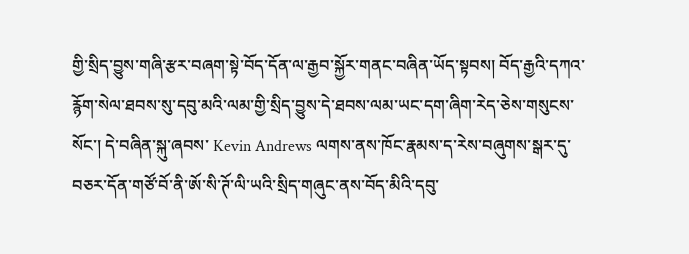གྱི་སྲིད་བྱུས་གཞི་རྩར་བཞག་སྟེ་བོད་དོན་ལ་རྒྱབ་སྐྱོར་གནང་བཞིན་ཡོད་སྟབས། བོད་རྒྱའི་དཀའ་རྙོག་སེལ་ཐབས་སུ་དབུ་མའི་ལམ་གྱི་སྲིད་བྱུས་དེ་ཐབས་ལམ་ཡང་དག་ཞིག་རེད་ཅེས་གསུངས་སོང་། དེ་བཞིན་སྐུ་ཞབས་ Kevin Andrews ལགས་ནས་ཁོང་རྣམས་ད་རེས་བཞུགས་སྒར་དུ་བཅར་དོན་གཙོ་བོ་ནི་ཨོ་སི་ཊོ་ལི་ཡའི་སྲིད་གཞུང་ནས་བོད་མིའི་དབུ་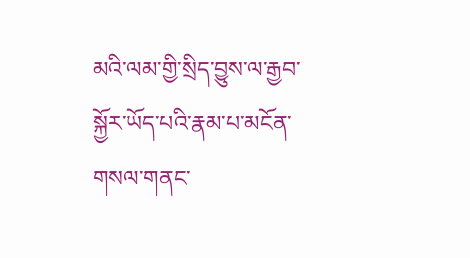མའི་ལམ་གྱི་སྲིད་བྱུས་ལ་རྒྱབ་སྐྱོར་ཡོད་པའི་རྣམ་པ་མངོན་གསལ་གནང་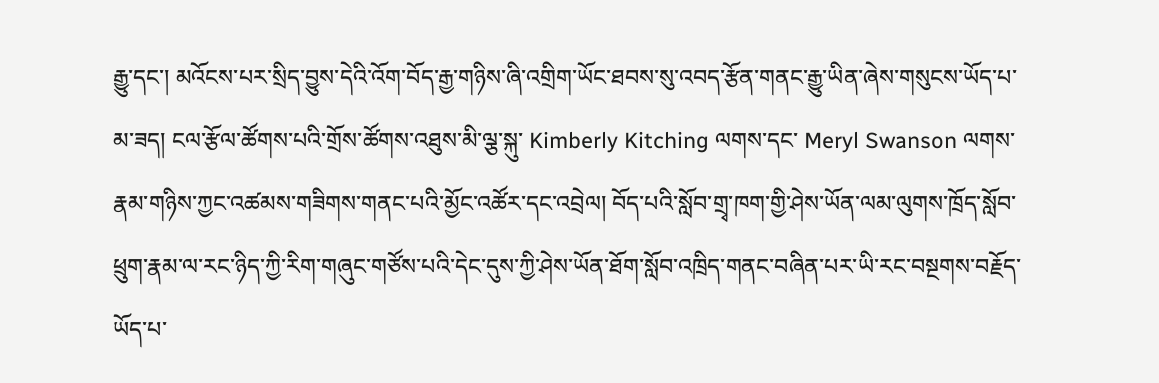རྒྱུ་དང་། མའོངས་པར་སྲིད་བྱུས་དེའི་འོག་བོད་རྒྱ་གཉིས་ཞི་འགྲིག་ཡོང་ཐབས་སུ་འབད་རྩོན་གནང་རྒྱུ་ཡིན་ཞེས་གསུངས་ཡོད་པ་མ་ཟད། ངལ་རྩོལ་ཚོགས་པའི་གྲོས་ཚོགས་འཐུས་མི་ལྕ་སྐུ་ Kimberly Kitching ལགས་དང་ Meryl Swanson ལགས་རྣམ་གཉིས་ཀྱང་འཚམས་གཟིགས་གནང་པའི་མྱོང་འཚོར་དང་འབྲེལ། བོད་པའི་སློབ་གྲྭ་ཁག་གྱི་ཤེས་ཡོན་ལམ་ལུགས་ཁྲོད་སློབ་ཕྲུག་རྣམ་ལ་རང་ཉིད་ཀྱི་རིག་གཞུང་གཙོས་པའི་དེང་དུས་ཀྱི་ཤེས་ཡོན་ཐོག་སློབ་འཁྲིད་གནང་བཞིན་པར་ཡི་རང་བསྔགས་བརྗོད་ཡོད་པ་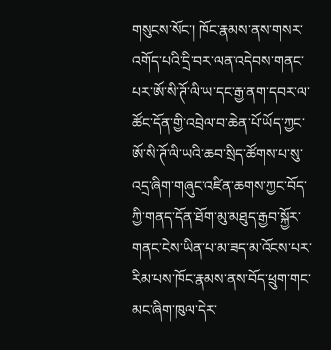གསུངས་སོང་། ཁོང་རྣམས་ནས་གསར་འགོད་པའི་དྲི་བར་ལན་འདེབས་གནང་པར་ཨོ་སི་ཊོ་ལི་ཡ་དང་རྒྱ་ནག་དབར་ལ་ཚོང་དོན་གྱི་འབྲེལ་བ་ཆེན་པོ་ཡོད་ཀྱང་ཨོ་སི་ཊོ་ལི་ཡའི་ཆབ་སྲིད་ཚོགས་པ་སུ་འདྲ་ཞིག་གཞུང་འཛིན་ཆགས་ཀྱང་བོད་ཀྱི་གནད་དོན་ཐོག་མུ་མཐུད་རྒྱབ་སྐྱོར་གནང་ངེས་ཡིན་པ་མ་ཟད་མ་འོངས་པར་རིམ་པས་ཁོང་རྣམས་ནས་བོད་ཕྲུག་གང་མང་ཞིག་ཁུལ་དེར་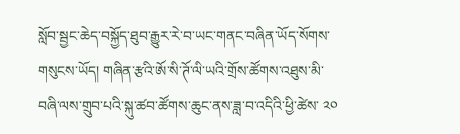སློབ་སྦྱང་ཆེད་བསྐྱོད་ཐུབ་རྒྱུར་རེ་བ་ཡང་གནང་བཞིན་ཡོད་སོགས་གསུངས་ཡོད། གཞིན་རྩའི་ཨོ་སི་ཊོ་ལི་ཡའི་གྲོས་ཚོགས་འཐུས་མི་བཞི་ལས་གྲུབ་པའི་སྐུ་ཚབ་ཚོགས་ཆུང་ནས་ཟླ་བ་འདིའི་ཕྱི་ཚེས་ ༢༠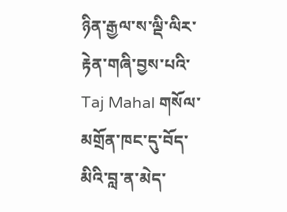ཉིན་རྒྱལ་ས་ལྡི་ལིར་རྟེན་གཞི་བྱས་པའི་ Taj Mahal གསོལ་མགྲོན་ཁང་དུ་བོད་མིའི་བླ་ན་མེད་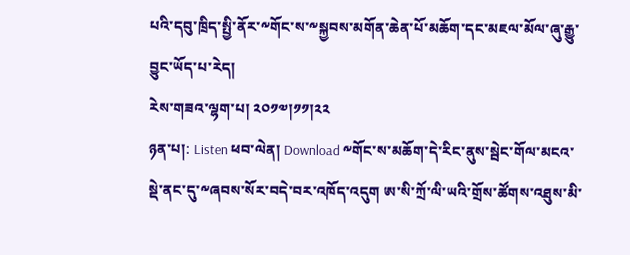པའི་དབུ་ཁྲིད་སྤྱི་ནོར་༸གོང་ས་༸སྐྱབས་མགོན་ཆེན་པོ་མཆོག་དང་མཇལ་མོལ་ཞུ་རྒྱུ་བྱུང་ཡོད་པ་རེད།
རེས་གཟའ་ལྷག་པ། ༢༠༡༧།༡༡།༢༢
ཉན་པ།: Listen ཕབ་ལེན། Download ༸གོང་ས་མཆོག་དེ་རིང་ནུས་སྦེང་གོལ་མངའ་སྡེ་ནང་དུ་༸ཞབས་སོར་བདེ་བར་འཁོད་འདུག ཨ་སི་ཀྲོ་ལི་ཡའི་གྲོས་ཚོགས་འཐུས་མི་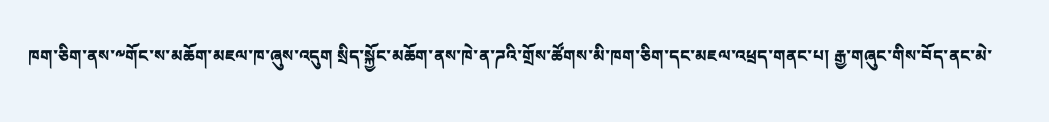ཁག་ཅིག་ནས་༸གོང་ས་མཆོག་མཇལ་ཁ་ཞུས་འདུག སྲིད་སྐྱོང་མཆོག་ནས་ཁེ་ན་ཌའི་གྲོས་ཚོགས་མི་ཁག་ཅིག་དང་མཇལ་འཕྲད་གནང་པ། རྒྱ་གཞུང་གིས་བོད་ནང་མེ་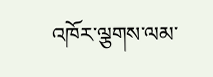འཁོར་ལྕགས་ལམ་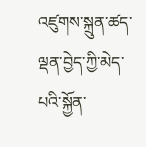འཛུགས་སྐྲུན་ཚད་ལྡན་བྱེད་ཀྱི་མེད་པའི་སྐྱོན་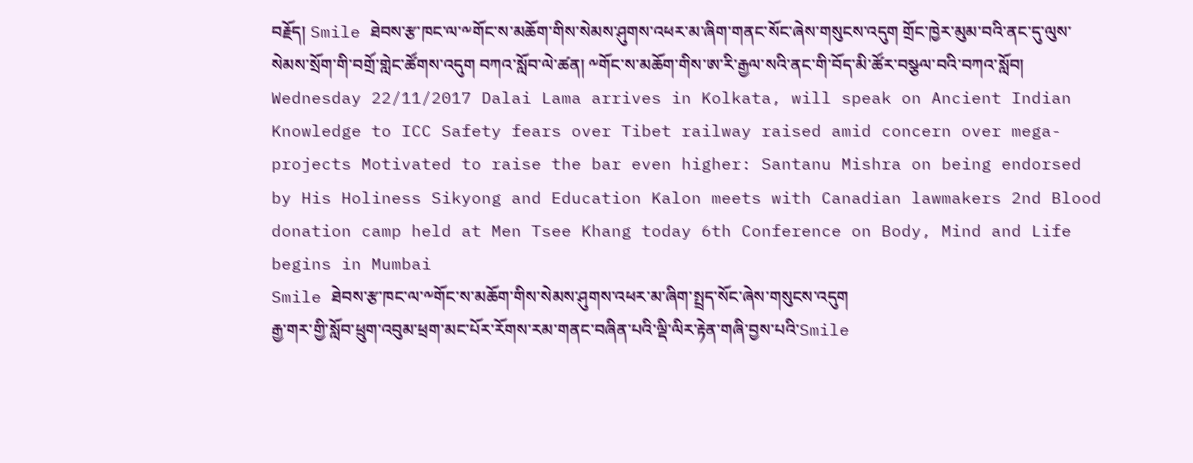བརྗོད། Smile ཐེབས་རྩ་ཁང་ལ་༸གོང་ས་མཆོག་གིས་སེམས་ཤུགས་འཕར་མ་ཞིག་གནང་སོང་ཞེས་གསུངས་འདུག གྲོང་ཁྱེར་མུམ་བའི་ནང་དུ་ལུས་སེམས་སྲོག་གི་བགྲོ་གླེང་ཚོགས་འདུག བཀའ་སློབ་ལེ་ཚན། ༸གོང་ས་མཆོག་གིས་ཨ་རི་རྒྱལ་སའི་ནང་གི་བོད་མི་ཚོར་བསྩལ་བའི་བཀའ་སློབ། Wednesday 22/11/2017 Dalai Lama arrives in Kolkata, will speak on Ancient Indian Knowledge to ICC Safety fears over Tibet railway raised amid concern over mega-projects Motivated to raise the bar even higher: Santanu Mishra on being endorsed by His Holiness Sikyong and Education Kalon meets with Canadian lawmakers 2nd Blood donation camp held at Men Tsee Khang today 6th Conference on Body, Mind and Life begins in Mumbai
Smile ཐེབས་རྩ་ཁང་ལ་༸གོང་ས་མཆོག་གིས་སེམས་ཤུགས་འཕར་མ་ཞིག་སྤྲད་སོང་ཞེས་གསུངས་འདུག
རྒྱ་གར་གྱི་སློབ་ཕྲུག་འབུམ་ཕྲག་མང་པོར་རོགས་རམ་གནང་བཞིན་པའི་ལྡི་ལིར་རྟེན་གཞི་བྱས་པའི་Smile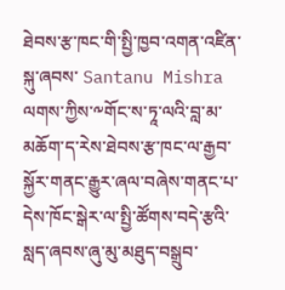ཐེབས་རྩ་ཁང་གི་སྤྱི་ཁྱབ་འགན་འཛིན་སྐུ་ཞབས་ Santanu Mishra ལགས་ཀྱིས་༸གོང་ས་ཏཱ་ལའི་བླ་མ་མཆོག་ད་རེས་ཐེབས་རྩ་ཁང་ལ་རྒྱབ་སྐྱོར་གནང་རྒྱུར་ཞལ་བཞེས་གནང་པ་དེས་ཁོང་སྒེར་ལ་སྤྱི་ཚོགས་བདེ་རྩའི་སླད་ཞབས་ཞུ་མུ་མཐུད་བསྒྲུབ་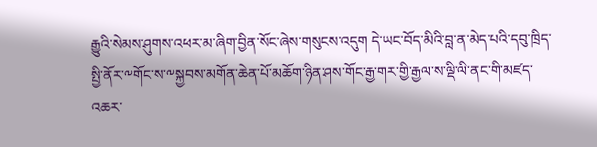རྒྱུའི་སེམས་ཤུགས་འཕར་མ་ཞིག་བྱིན་སོང་ཞེས་གསུངས་འདུག དེ་ཡང་བོད་མིའི་བླ་ན་མེད་པའི་དབུ་ཁྲིད་སྤྱི་ནོར་༸གོང་ས་༸སྐྱབས་མགོན་ཆེན་པོ་མཆོག་ཉིན་ཤས་གོང་རྒྱ་གར་གྱི་རྒྱལ་ས་ལྡི་ལི་ནང་གི་མཛད་འཆར་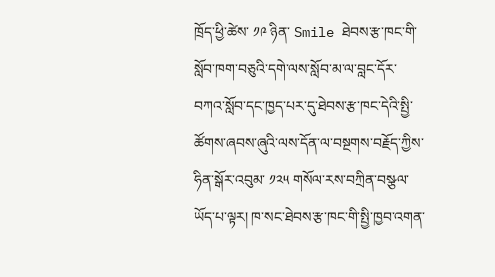ཁྲོད་ཕྱི་ཚེས་ ༡༩ ཉིན་ Smile ཐེབས་རྩ་ཁང་གི་སློབ་ཁག་བཅུའི་དགེ་ལས་སློབ་མ་ལ་བླང་དོར་བཀའ་སློབ་དང་ཁྱད་པར་དུ་ཐེབས་རྩ་ཁང་དེའི་སྤྱི་ཚོགས་ཞབས་ཞུའི་ལས་དོན་ལ་བསྔགས་བརྗོད་ཀྱིས་ཧིན་སྒོར་འབུམ་ ༡༢༥ གསོལ་རས་བཀྲིན་བསྩལ་ཡོད་པ་ལྟར། ཁ་སང་ཐེབས་རྩ་ཁང་གི་སྤྱི་ཁྱབ་འགན་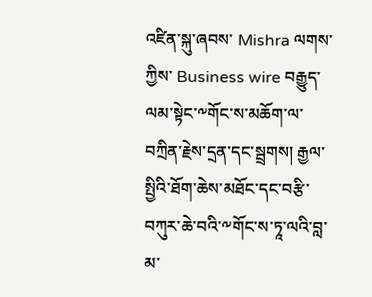འཛིན་སྐུ་ཞབས་ Mishra ལགས་ཀྱིས་ Business wire བརྒྱུད་ལམ་སྟེང་༸གོང་ས་མཆོག་ལ་བཀྲིན་རྗེས་དྲན་དང་སྦྲགས། རྒྱལ་སྤྱིའི་ཐོག་ཆེས་མཐོང་དང་བརྩི་བཀུར་ཆེ་བའི་༸གོང་ས་ཏཱ་ལའི་བླ་མ་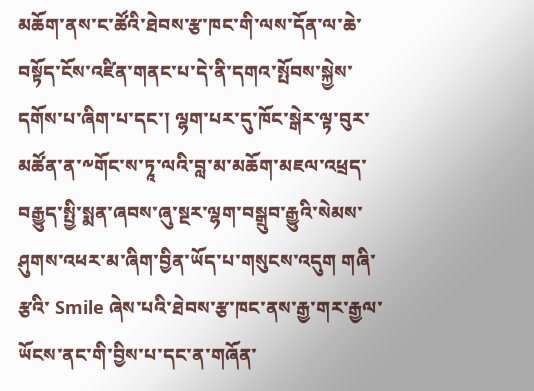མཆོག་ནས་ང་ཚོའི་ཐེབས་རྩ་ཁང་གི་ལས་དོན་ལ་ཆེ་བསྟོད་ངོས་འཛིན་གནང་པ་དེ་ནི་དགའ་སྤོབས་སྐྱེས་དགོས་པ་ཞིག་པ་དང་། ལྷག་པར་དུ་ཁོང་སྒེར་ལྟ་བུར་མཚོན་ན་༸གོང་ས་ཏཱ་ལའི་བླ་མ་མཆོག་མཇལ་འཕྲད་བརྒྱུད་སྤྱི་སྨན་ཞབས་ཞུ་སྔར་ལྷག་བསྒྲུབ་རྒྱུའི་སེམས་ཤུགས་འཕར་མ་ཞིག་བྱིན་ཡོད་པ་གསུངས་འདུག གཞི་རྩའི་ Smile ཞེས་པའི་ཐེབས་རྩ་ཁང་ནས་རྒྱ་གར་རྒྱལ་ཡོངས་ནང་གི་བྱིས་པ་དང་ན་གཞོན་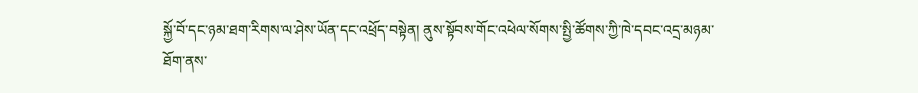སྐྱོ་བོ་དང་ཉམ་ཐག་རིགས་ལ་ཤེས་ཡོན་དང་འཕྲོད་བསྟེན། ནུས་སྟོབས་གོང་འཕེལ་སོགས་སྤྱི་ཚོགས་ཀྱི་ཁེ་དབང་འདྲ་མཉམ་ཐོག་ནས་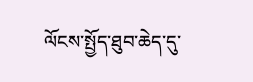ལོངས་སྤྱོད་ཐུབ་ཆེད་དུ་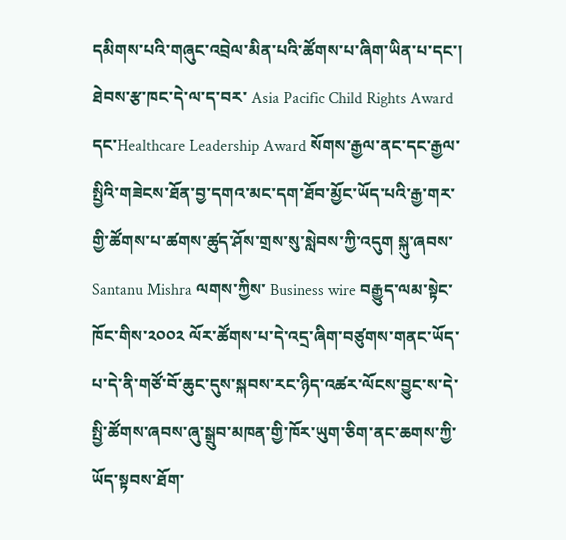དམིགས་པའི་གཞུང་འབྲེལ་མིན་པའི་ཚོགས་པ་ཞིག་ཡིན་པ་དང་། ཐེབས་རྩ་ཁང་དེ་ལ་ད་བར་ Asia Pacific Child Rights Award དང་Healthcare Leadership Award སོགས་རྒྱལ་ནང་དང་རྒྱལ་སྤྱིའི་གཟེངས་ཐོན་བྱ་དགའ་མང་དག་ཐོབ་མྱོང་ཡོད་པའི་རྒྱ་གར་གྱི་ཚོགས་པ་ཚགས་ཚུད་ཤོས་གྲས་སུ་སླེབས་ཀྱི་འདུག སྐུ་ཞབས་ Santanu Mishra ལགས་ཀྱིས་ Business wire བརྒྱུད་ལམ་སྟེང་ཁོང་གིས་༢༠༠༢ ལོར་ཚོགས་པ་དེ་འདྲ་ཞིག་བཙུགས་གནང་ཡོད་པ་དེ་ནི་གཙོ་བོ་ཆུང་དུས་སྐབས་རང་ཉིད་འཚར་ལོངས་བྱུང་ས་དེ་སྤྱི་ཚོགས་ཞབས་ཞུ་སྒྲུབ་མཁན་གྱི་ཁོར་ཡུག་ཅིག་ནང་ཆགས་ཀྱི་ཡོད་སྟབས་ཐོག་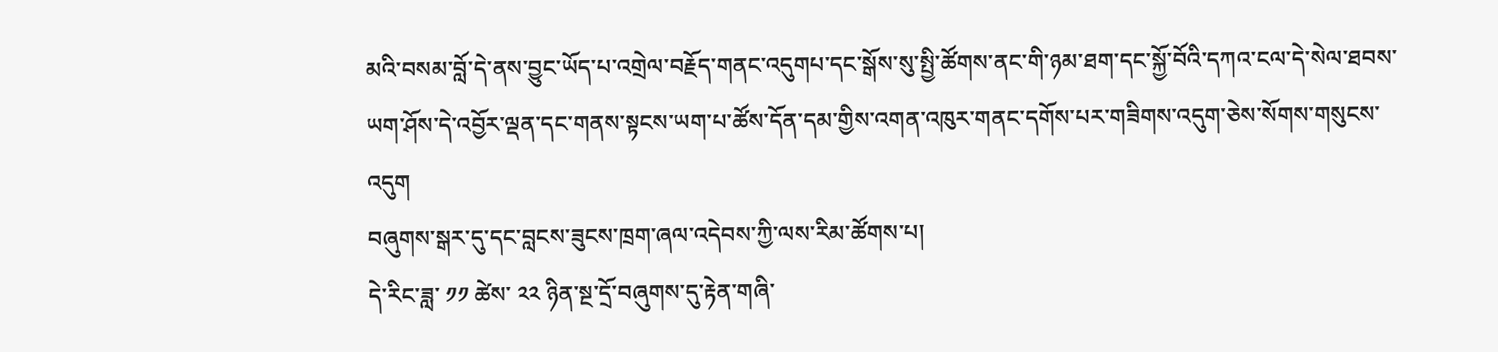མའི་བསམ་བློ་དེ་ནས་བྱུང་ཡོད་པ་འགྲེལ་བརྗོད་གནང་འདུགཔ་དང་སྒོས་སུ་སྤྱི་ཚོགས་ནང་གི་ཉམ་ཐག་དང་སྐྱོ་བོའི་དཀའ་ངལ་དེ་སེལ་ཐབས་ཡག་ཤོས་དེ་འབྱོར་ལྡན་དང་གནས་སྟངས་ཡག་པ་ཚོས་དོན་དམ་གྱིས་འགན་འཁུར་གནང་དགོས་པར་གཟིགས་འདུག་ཅེས་སོགས་གསུངས་འདུག
བཞུགས་སྒར་དུ་དང་བླངས་ཟུངས་ཁྲག་ཞལ་འདེབས་ཀྱི་ལས་རིམ་ཚོགས་པ།
དེ་རིང་ཟླ་ ༡༡ ཚེས་ ༢༢ ཉིན་སྔ་དྲོ་བཞུགས་དུ་རྟེན་གཞི་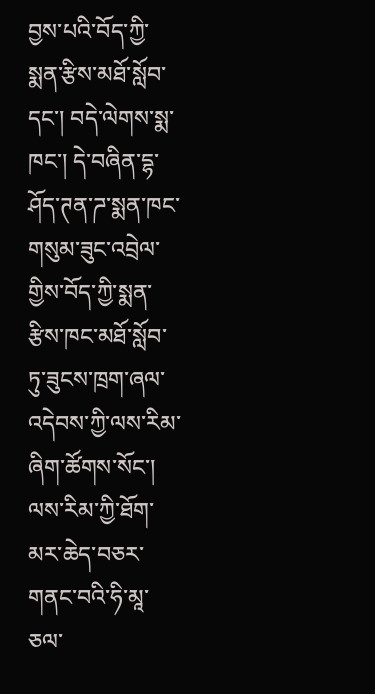བྱས་པའི་བོད་ཀྱི་སྨན་རྩིས་མཐོ་སློབ་དང་། བདེ་ལེགས་སྨ་ཁང་། དེ་བཞིན་དྷ་ཤོད་ཊན་ཌ་སྨན་ཁང་གསུམ་ཟུང་འབྲེལ་གྱིས་བོད་ཀྱི་སྨན་རྩིས་ཁང་མཐོ་སློབ་ཏུ་ཟུངས་ཁྲག་ཞལ་འདེབས་ཀྱི་ལས་རིམ་ཞིག་ཚོགས་སོང་། ལས་རིམ་ཀྱི་ཐོག་མར་ཆེད་བཅར་གནང་བའི་ཧི་མཱ་ཅལ་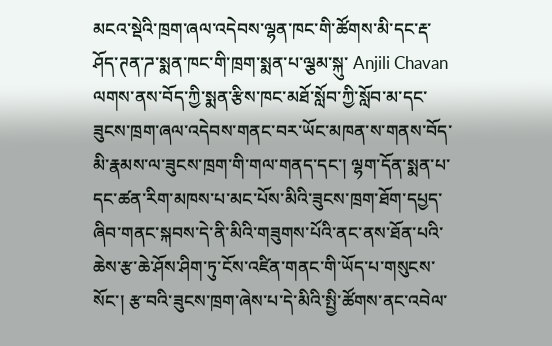མངའ་སྡེའི་ཁྲག་ཞལ་འདེབས་ལྷན་ཁང་གི་ཚོགས་མི་དང་རྡ་ཤོད་ཊན་ཌ་སྨན་ཁང་གི་ཁྲག་སྨན་པ་ལྕམ་སྐུ་ Anjili Chavan ལགས་ནས་བོད་ཀྱི་སྨན་རྩིས་ཁང་མཐོ་སློབ་ཀྱི་སློབ་མ་དང་ཟུངས་ཁྲག་ཞལ་འདེབས་གནང་བར་ཡོང་མཁན་ས་གནས་བོད་མི་རྣམས་ལ་ཟུངས་ཁྲག་གི་གལ་གནད་དང་། ལྷག་དོན་སྨན་པ་དང་ཚན་རིག་མཁས་པ་མང་པོས་མིའི་ཟུངས་ཁྲག་ཐོག་དཔྱད་ཞིབ་གནང་སྐབས་དེ་ནི་མིའི་གཟུགས་པོའི་ནང་ནས་ཐོན་པའི་ཆེས་རྩ་ཆེ་ཤོས་ཤིག་ཏུ་ངོས་འཛིན་གནང་གི་ཡོད་པ་གསུངས་སོང་། རྩ་བའི་ཟུངས་ཁྲག་ཞེས་པ་དེ་མིའི་སྤྱི་ཚོགས་ནང་འབེལ་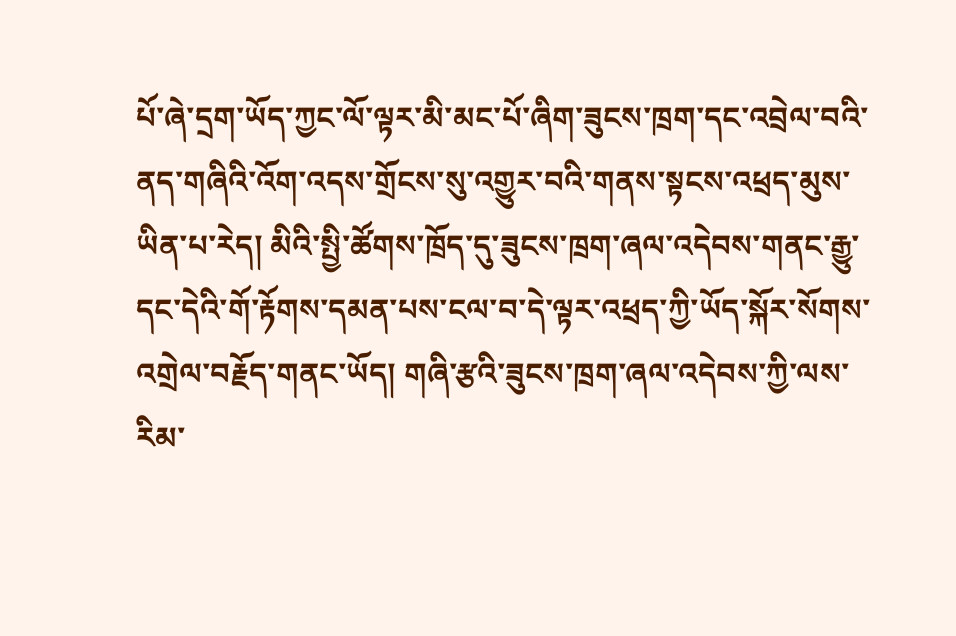པོ་ཞེ་དྲག་ཡོད་ཀྱང་ལོ་ལྟར་མི་མང་པོ་ཞིག་ཟུངས་ཁྲག་དང་འབྲེལ་བའི་ནད་གཞིའི་འོག་འདས་གྲོངས་སུ་འགྱུར་བའི་གནས་སྟངས་འཕྲད་མུས་ཡིན་པ་རེད། མིའི་སྤྱི་ཚོགས་ཁྲོད་དུ་ཟུངས་ཁྲག་ཞལ་འདེབས་གནང་རྒྱུ་དང་དེའི་གོ་རྟོགས་དམན་པས་ངལ་བ་དེ་ལྟར་འཕྲད་ཀྱི་ཡོད་སྐོར་སོགས་འགྲེལ་བརྗོད་གནང་ཡོད། གཞི་རྩའི་ཟུངས་ཁྲག་ཞལ་འདེབས་ཀྱི་ལས་རིམ་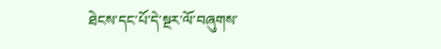ཐེངས་དང་པོ་དེ་སྔར་ལོ་བཞུགས་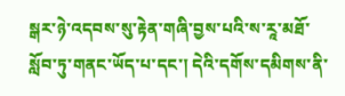སྒར་ཉེ་འདབས་སུ་རྟེན་གཞི་བྱས་པའི་ས་རཱ་མཐོ་སློབ་ཏུ་གནང་ཡོད་པ་དང་། དེའི་དགོས་དམིགས་ནི་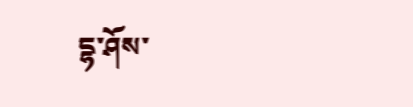དྷ་ཤོས་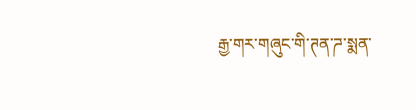རྒྱ་གར་གཞུང་གི་ཊན་ཌ་སྨན་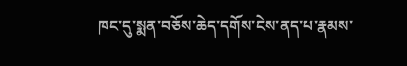ཁང་དུ་སྨན་བཅོས་ཆེད་དགོས་ངེས་ནད་པ་རྣམས་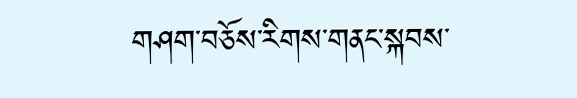གཤག་བཅོས་རིགས་གནང་སྐབས་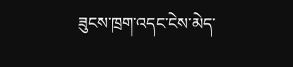ཟུངས་ཁྲག་འདང་ངེས་མེད་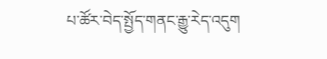པ་ཚོར་བེད་སྤྱོད་གནང་རྒྱུ་རེད་འདུག